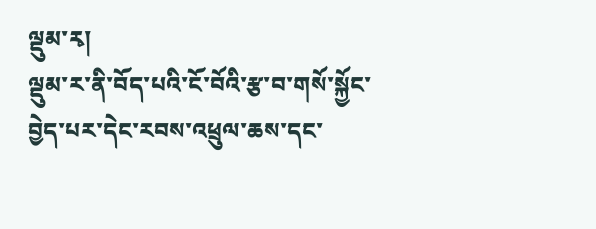ལྡུམ་རྭ།
ལྡུམ་ར་ནི་བོད་པའི་ངོ་བོའི་རྩ་བ་གསོ་སྐྱོང་བྱེད་པར་དེང་རབས་འཕྲུལ་ཆས་དང་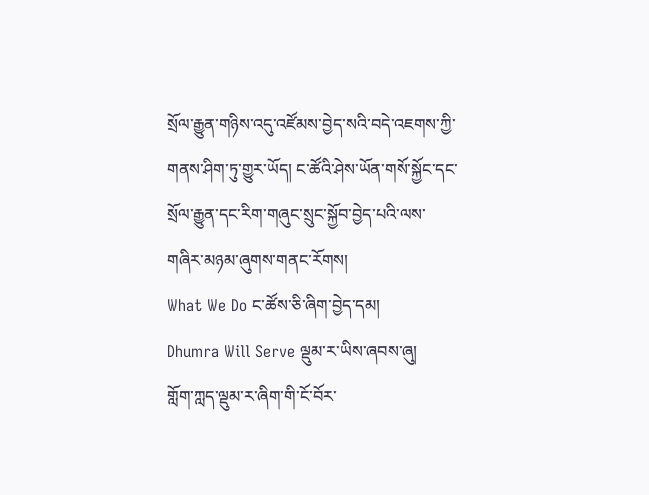སྲོལ་རྒྱུན་གཉིས་འདུ་འཛོམས་བྱེད་སའི་བདེ་འཇགས་ཀྱི་གནས་ཤིག་ཏུ་གྱུར་ཡོད། ང་ཚོའི་ཤེས་ཡོན་གསོ་སྐྱོང་དང་སྲོལ་རྒྱུན་དང་རིག་གཞུང་སྲུང་སྐྱོབ་བྱེད་པའི་ལས་གཞིར་མཉམ་ཞུགས་གནང་རོགས།
What We Do ང་ཚོས་ཅི་ཞིག་བྱེད་དམ།
Dhumra Will Serve ལྡུམ་ར་ཡིས་ཞབས་ཞུ།
གློག་ཀླད་ལྡུམ་ར་ཞིག་གི་ངོ་བོར་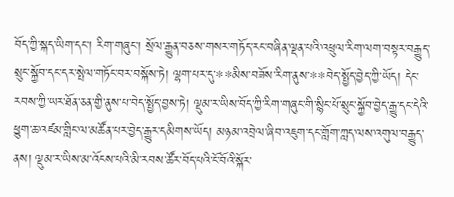བོད་ཀྱི་སྐད་ཡིག་དང་། རིག་གཞུང་། སྲོལ་རྒྱུན་བཅས་གསར་གཏོད་རང་བཞིན་ལྡན་པའི་འཕྲུལ་རིག་ལག་བསྟར་བརྒྱུད་སྲུང་སྐྱོབ་དང་དར་སྤེལ་གཏོང་བར་བསྐོས་ཏེ། ལྷག་པར་དུ་**མིས་བཟོས་རིག་ནུས་**བེད་སྤྱོད་བྱེད་ཀྱི་ཡོད། དེང་རབས་ཀྱི་ཡར་ཐོན་ཅན་གྱི་ནུས་པ་བེད་སྤྱོད་བྱས་ཏེ། ལྡུམ་ར་ཡིས་བོད་ཀྱི་རིག་གཞུང་གི་སྙིང་པོ་སྲུང་སྐྱོབ་བྱེད་རྒྱུ་དང་དེའི་ཕྱུག་ཆ་འཛམ་གླིང་ལ་མཚོན་པར་བྱེད་རྒྱུར་དམིགས་ཡོད། མཉམ་འབྲེལ་ཞིབ་འཇུག་དང་གློག་ཀླད་ལས་འགུལ་བརྒྱུད་ནས། ལྡུམ་ར་ཡིས་མ་འོངས་པའི་མི་རབས་ཚོར་བོད་པའི་ངོ་བོའི་སྐོར་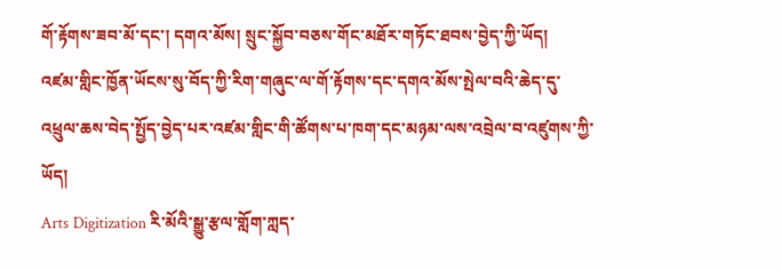གོ་རྟོགས་ཟབ་མོ་དང་། དགའ་མོས། སྲུང་སྐྱོབ་བཅས་གོང་མཐོར་གཏོང་ཐབས་བྱེད་ཀྱི་ཡོད།
འཛམ་གླིང་ཁྱོན་ཡོངས་སུ་བོད་ཀྱི་རིག་གཞུང་ལ་གོ་རྟོགས་དང་དགའ་མོས་སྤེལ་བའི་ཆེད་དུ་འཕྲུལ་ཆས་བེད་སྤྱོད་བྱེད་པར་འཛམ་གླིང་གི་ཚོགས་པ་ཁག་དང་མཉམ་ལས་འབྲེལ་བ་འཛུགས་ཀྱི་ཡོད།
Arts Digitization རི་མོའི་སྒྱུ་རྩལ་གློག་ཀླད་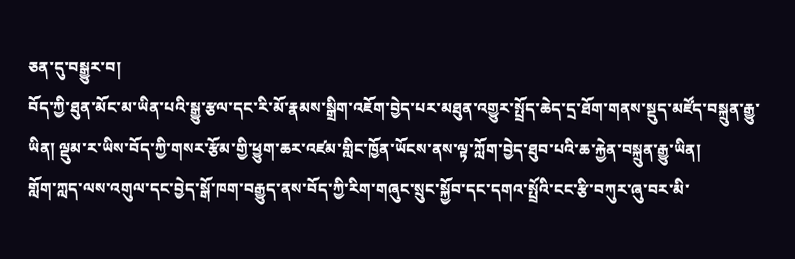ཅན་དུ་བསྒྱུར་བ།
བོད་ཀྱི་ཐུན་མོང་མ་ཡིན་པའི་སྒྱུ་རྩལ་དང་རི་མོ་རྣམས་སྒྲིག་འཇོག་བྱེད་པར་མཐུན་འགྱུར་སྤྲོད་ཆེད་དྲ་ཐོག་གནས་སྡུད་མཛོད་བསྐྲུན་རྒྱུ་ཡིན། ལྡུམ་ར་ཡིས་བོད་ཀྱི་གསར་རྩོམ་གྱི་ཕྱུག་ཆར་འཛམ་གླིང་ཁྱོན་ཡོངས་ནས་ལྟ་ཀློག་བྱེད་ཐུབ་པའི་ཆ་རྐྱེན་བསྐྲུན་རྒྱུ་ཡིན།
གློག་ཀླད་ལས་འགུལ་དང་བྱེད་སྒོ་ཁག་བརྒྱུད་ནས་བོད་ཀྱི་རིག་གཞུང་སྲུང་སྐྱོབ་དང་དགའ་སྤྲོའི་ངང་རྩི་བཀུར་ཞུ་བར་མི་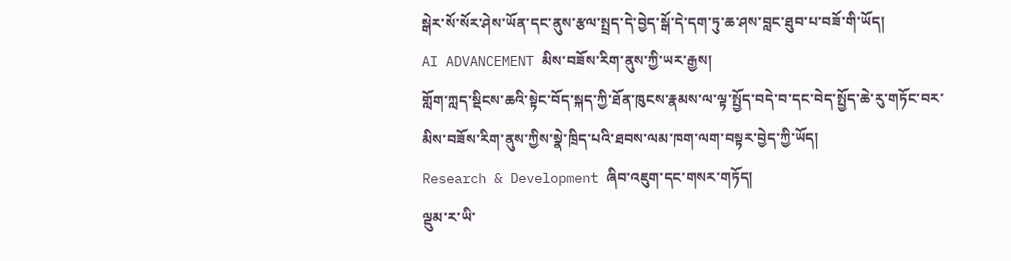སྒེར་སོ་སོར་ཤེས་ཡོན་དང་ནུས་རྩལ་སྤྲད་དེ་བྱེད་སྒོ་དེ་དག་ཏུ་ཆ་ཤས་བླང་ཐུབ་པ་བཟོ་གི་ཡོད།
AI ADVANCEMENT མིས་བཟོས་རིག་ནུས་ཀྱི་ཡར་རྒྱས།
གློག་ཀླད་སྡིངས་ཆའི་སྟེང་བོད་སྐད་ཀྱི་ཐོན་ཁུངས་རྣམས་ལ་ལྟ་སྤྱོད་བདེ་བ་དང་བེད་སྤྱོད་ཆེ་རུ་གཏོང་བར་མིས་བཟོས་རིག་ནུས་ཀྱིས་སྣེ་ཁྲིད་པའི་ཐབས་ལམ་ཁག་ལག་བསྟར་བྱེད་ཀྱི་ཡོད།
Research & Development ཞིབ་འཇུག་དང་གསར་གཏོད།
ལྡུམ་ར་ཡི་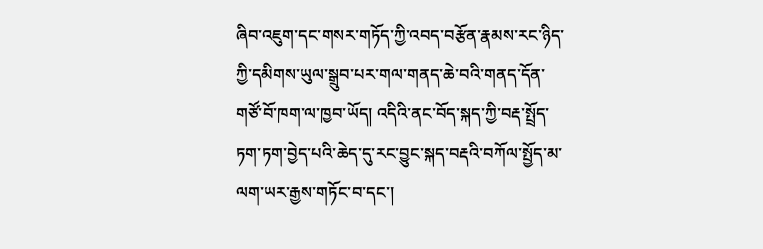ཞིབ་འཇུག་དང་གསར་གཏོད་ཀྱི་འབད་བརྩོན་རྣམས་རང་ཉིད་ཀྱི་དམིགས་ཡུལ་སྒྲུབ་པར་གལ་གནད་ཆེ་བའི་གནད་དོན་གཙོ་བོ་ཁག་ལ་ཁྱབ་ཡོད། འདིའི་ནང་བོད་སྐད་ཀྱི་བརྡ་སྤྲོད་ཏག་ཏག་བྱེད་པའི་ཆེད་དུ་རང་བྱུང་སྐད་བརྡའི་བཀོལ་སྤྱོད་མ་ལག་ཡར་རྒྱས་གཏོང་བ་དང་།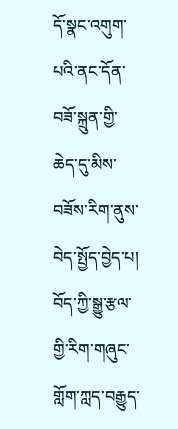དོ་སྣང་འགུག་པའི་ནང་དོན་བཟོ་སྐྲུན་གྱི་ཆེད་དུ་མིས་བཟོས་རིག་ནུས་བེད་སྤྱོད་བྱེད་པ། བོད་ཀྱི་སྒྱུ་རྩལ་གྱི་རིག་གཞུང་གློག་ཀླད་བརྒྱུད་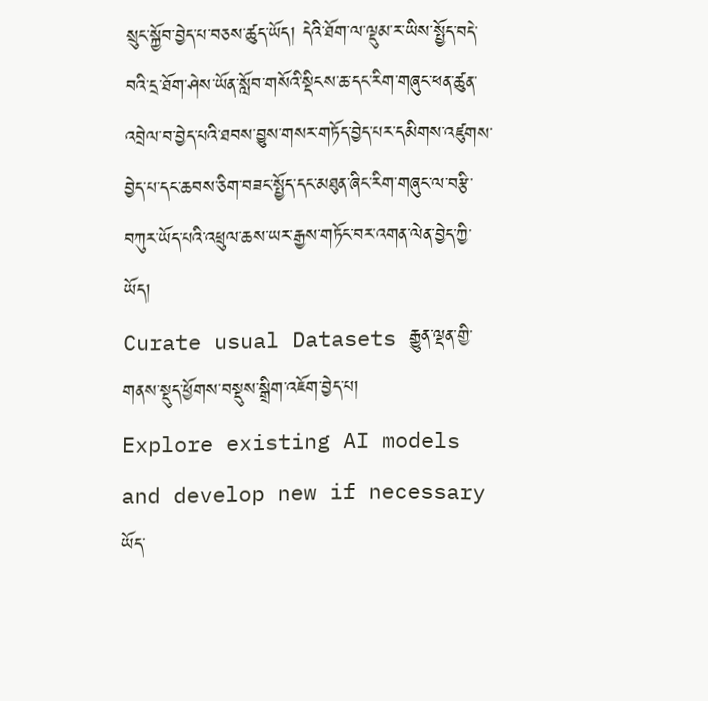སྲུང་སྐྱོབ་བྱེད་པ་བཅས་ཚུད་ཡོད། དེའི་ཐོག་ལ་ལྡུམ་ར་ཡིས་སྤྱོད་བདེ་བའི་དྲ་ཐོག་ཤེས་ཡོན་སློབ་གསོའི་སྡིངས་ཆ་དང་རིག་གཞུང་ཕན་ཚུན་འབྲེལ་བ་བྱེད་པའི་ཐབས་བྱུས་གསར་གཏོད་བྱེད་པར་དམིགས་འཛུགས་བྱེད་པ་དང་ཆབས་ཅིག་བཟང་སྤྱོད་དང་མཐུན་ཞིང་རིག་གཞུང་ལ་བརྩི་བཀུར་ཡོད་པའི་འཕྲུལ་ཆས་ཡར་རྒྱས་གཏོང་བར་འགན་ལེན་བྱེད་ཀྱི་ཡོད།
Curate usual Datasets རྒྱུན་ལྡན་གྱི་གནས་སྡུད་ཕྱོགས་བསྡུས་སྒྲིག་འཇོག་བྱེད་པ།
Explore existing AI models and develop new if necessary ཡོད་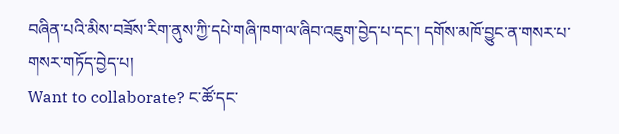བཞིན་པའི་མིས་བཟོས་རིག་ནུས་ཀྱི་དཔེ་གཞི་ཁག་ལ་ཞིབ་འཇུག་བྱེད་པ་དང་། དགོས་མཁོ་བྱུང་ན་གསར་པ་གསར་གཏོད་བྱེད་པ།
Want to collaborate? ང་ཚོ་དང་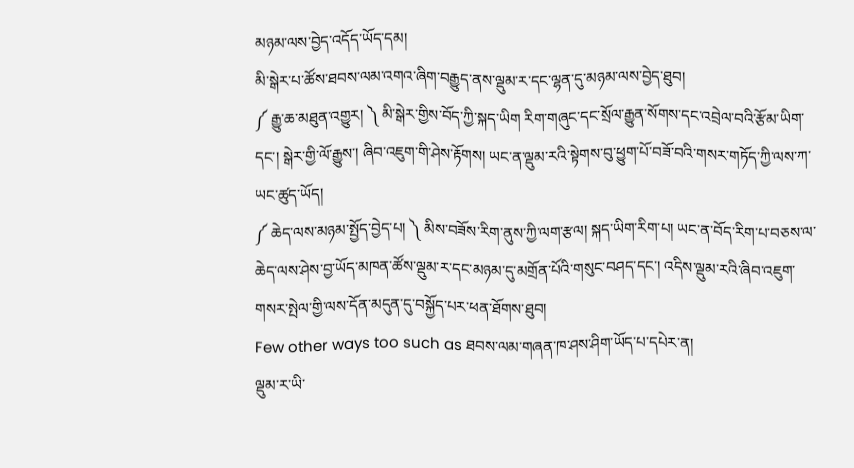མཉམ་ལས་བྱེད་འདོད་ཡོད་དམ།
མི་སྒེར་པ་ཚོས་ཐབས་ལམ་འགའ་ཞིག་བརྒྱུད་ནས་ལྡུམ་ར་དང་ལྷན་དུ་མཉམ་ལས་བྱེད་ཐུབ།
༼ རྒྱུ་ཆ་མཐུན་འགྱུར། ༽ མི་སྒེར་གྱིས་བོད་ཀྱི་སྐད་ཡིག རིག་གཞུང་དང་སྲོལ་རྒྱུན་སོགས་དང་འབྲེལ་བའི་རྩོམ་ཡིག་དང་། སྒེར་གྱི་ལོ་རྒྱུས་། ཞིབ་འཇུག་གི་ཤེས་རྟོགས། ཡང་ན་ལྡུམ་རའི་སྟེགས་བུ་ཕྱུག་པོ་བཟོ་བའི་གསར་གཏོད་ཀྱི་ལས་ཀ་ཡང་ཚུད་ཡོད།
༼ ཆེད་ལས་མཉམ་སྤྱོད་བྱེད་པ། ༽ མིས་བཟོས་རིག་ནུས་ཀྱི་ལག་རྩལ། སྐད་ཡིག་རིག་པ། ཡང་ན་བོད་རིག་པ་བཅས་ལ་ཆེད་ལས་ཤེས་བྱ་ཡོད་མཁན་ཚོས་ལྡུམ་ར་དང་མཉམ་དུ་མགྲོན་པོའི་གསུང་བཤད་དང་། འདིས་ལྡུམ་རའི་ཞིབ་འཇུག་གསར་སྤེལ་གྱི་ལས་དོན་མདུན་དུ་བསྐྱོད་པར་ཕན་ཐོགས་ཐུབ།
Few other ways too such as ཐབས་ལམ་གཞན་ཁ་ཤས་ཤིག་ཡོད་པ་དཔེར་ན།
ལྡུམ་ར་ཡི་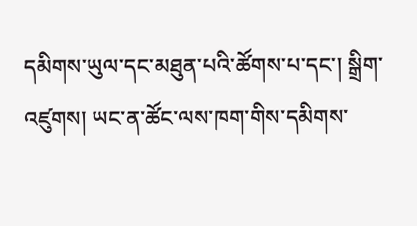དམིགས་ཡུལ་དང་མཐུན་པའི་ཚོགས་པ་དང་། སྒྲིག་འཛུགས། ཡང་ན་ཚོང་ལས་ཁག་གིས་དམིགས་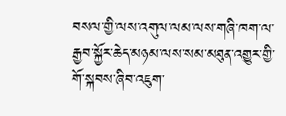བསལ་གྱི་ལས་འགུལ་ལམ་ལས་གཞི་ཁག་ལ་རྒྱབ་སྐྱོར་ཆེད་མཉམ་ལས་སམ་མཐུན་འགྱུར་གྱི་གོ་སྐབས་ཞིབ་འཇུག་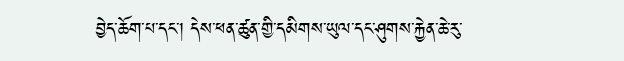བྱེད་ཆོག་པ་དང་། དེས་ཕན་ཚུན་གྱི་དམིགས་ཡུལ་དང་ཤུགས་རྐྱེན་ཆེ་རུ་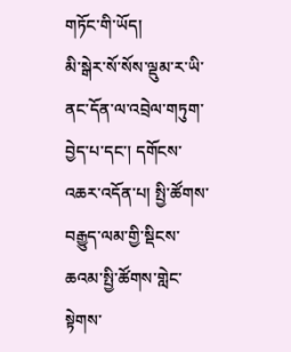གཏོང་གི་ཡོད།
མི་སྒེར་སོ་སོས་ལྡུམ་ར་ཡི་ནང་དོན་ལ་འབྲེལ་གཏུག་བྱེད་པ་དང་། དགོངས་འཆར་འདོན་པ། སྤྱི་ཚོགས་བརྒྱུད་ལམ་གྱི་སྡིངས་ཆའམ་སྤྱི་ཚོགས་གླེང་སྟེགས་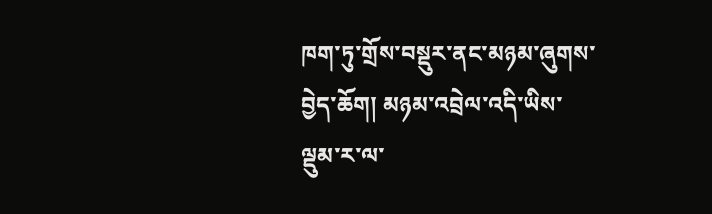ཁག་ཏུ་གྲོས་བསྡུར་ནང་མཉམ་ཞུགས་བྱེད་ཆོག། མཉམ་འབྲེལ་འདི་ཡིས་ལྡུམ་ར་ལ་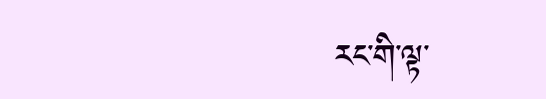རང་གི་ལྟ་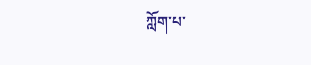ཀློག་པ་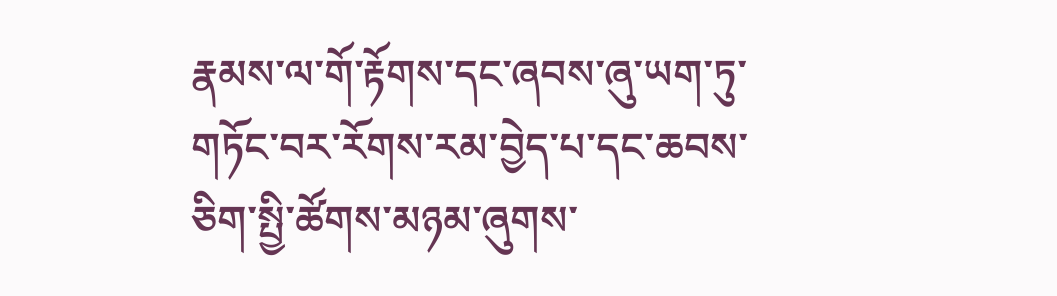རྣམས་ལ་གོ་རྟོགས་དང་ཞབས་ཞུ་ཡག་ཏུ་གཏོང་བར་རོགས་རམ་བྱེད་པ་དང་ཆབས་ཅིག་སྤྱི་ཚོགས་མཉམ་ཞུགས་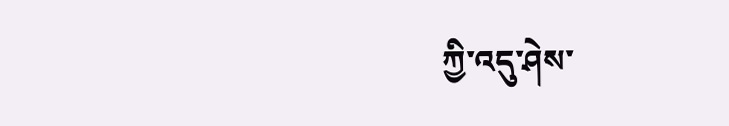ཀྱི་འདུ་ཤེས་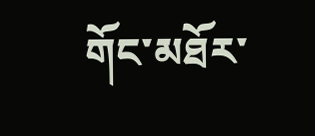གོང་མཐོར་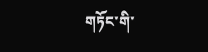གཏོང་གི་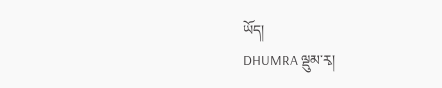ཡོད།
DHUMRA ལྡུམ་རྭ།